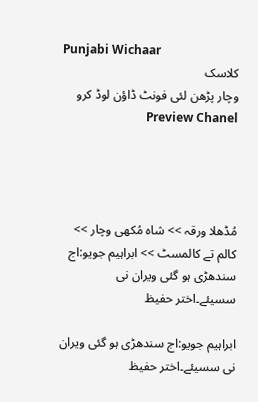Punjabi Wichaar
کلاسک
وچار پڑھن لئی فونٹ ڈاؤن لوڈ کرو Preview Chanel




مُڈھلا ورقہ >> شاہ مُکھی وچار >> کالم تے کالمسٹ >> ابراہیم جویو:اج سندھڑی ہو گئی ویران نی سسیئے۔اختر حفیظ

ابراہیم جویو:اج سندھڑی ہو گئی ویران نی سسیئے۔اختر حفیظ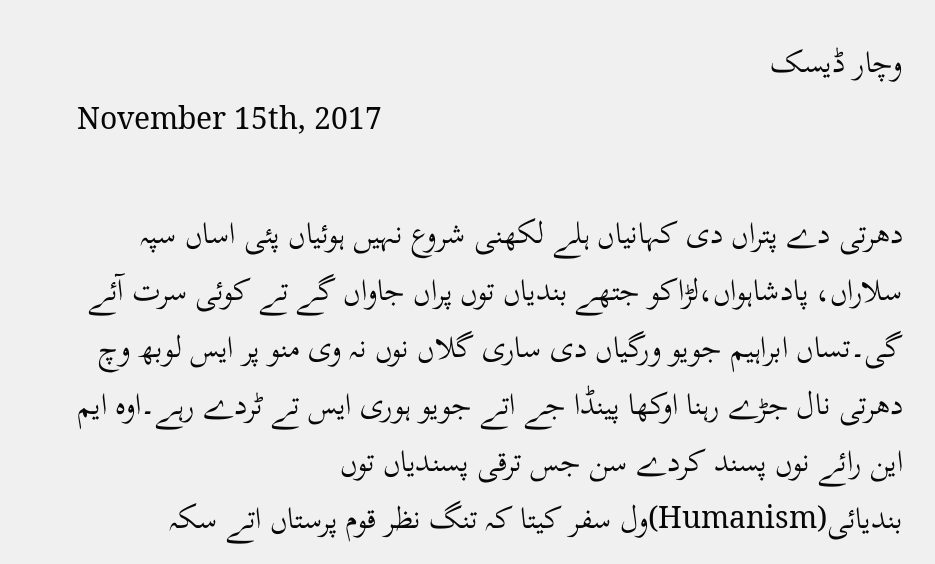وچار ڈیسک
November 15th, 2017

دھرتی دے پتراں دی کہانیاں ہلے لکھنی شروع نہیں ہوئیاں پئی اساں سپہ سلاراں، پادشاہواں،لڑاکو جتھے بندیاں توں پراں جاواں گے تے کوئی سرت آئے گی۔تساں ابراہیم جویو ورگیاں دی ساری گلاں نوں نہ وی منو پر ایس لوبھ وچ دھرتی نال جڑے رہنا اوکھا پینڈا جے اتے جویو ہوری ایس تے ٹردے رہے۔اوہ ایم این رائے نوں پسند کردے سن جس ترقی پسندیاں توں بندیائی(Humanism)ول سفر کیتا کہ تنگ نظر قوم پرستاں اتے سکہ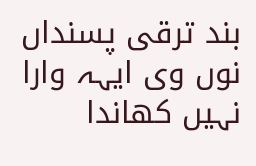بند ترقی پسنداں نوں وی ایہہ وارا نہیں کھاندا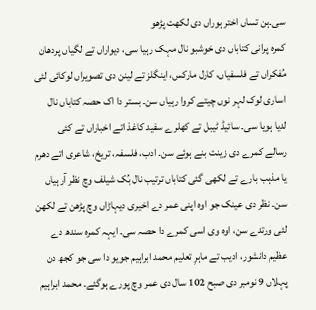سی۔ہن تساں اختر ہوراں دی لکھت پڑھو
کمرہ پرانی کتاباں دی خوشبو نال مہک رہیا سی، دیواراں تے لگیاں پردھان مُفکراں تے فلسفیاں، کارل مارکس، اینگلز تے لینن دی تصویراں لوکائی لئی اساری لوک لہر نوں چیتے کروا رہیاں سن۔ بستر دا اک حصہ کتاباں نال لدیا ہویا سی۔ سائیڈ ٹیبل تے کھلرے سفید کاغذ اتے اخباراں تے کئی رسالے کمرے دی زینت بنے ہوئے سن۔ ادب، فلسفہ، تریخ، شاعری اتے دھرم یا مذہب بارے تے لکھی گئی کتاباں ترتیب نال بُک شیلف وچ نظر آرہیاں سن۔ نظر دی عینک جو اوہ اپنی عمر دے اخیری دیہاڑاں وچ پڑھن تے لکھن لئی ورتدے سن، اوہ وی اسی کمرے دا حصہ سی۔ ایہہ کمرہ سندھ دے عظیم دانشور، ادیب تے ماہرِ تعلیم محمد ابراہیم جویو دا سی جو کجھ دن پہلاں 9 نومبر دی صبح 102 سال دی عمر وچ پورے ہوگئے۔ محمد ابراہیم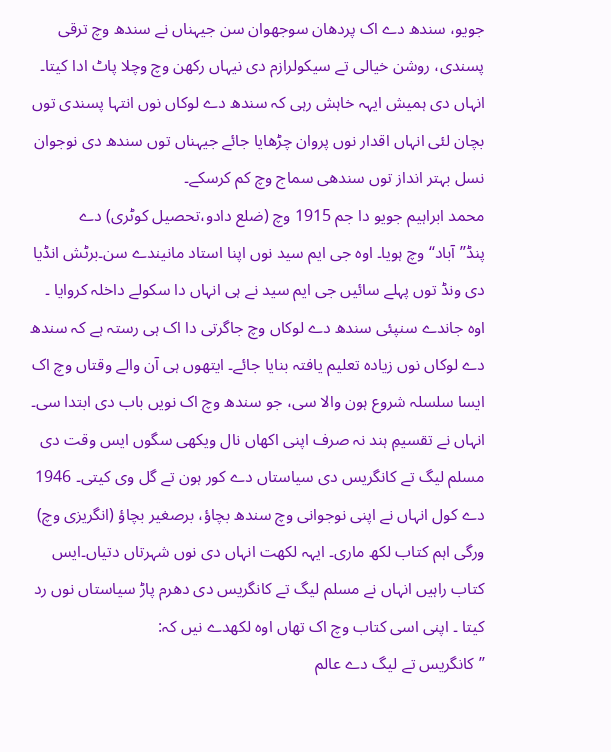جویو، سندھ دے اک پردھان سوجھوان سن جیہناں نے سندھ وچ ترقی پسندی، روشن خیالی تے سیکولرازم دی نیہاں رکھن وچ وچلا پاٹ ادا کیتا۔ انہاں دی ہمیش ایہہ خاہش رہی کہ سندھ دے لوکاں نوں انتہا پسندی توں بچان لئی انہاں اقدار نوں پروان چڑھایا جائے جیہناں توں سندھ دی نوجوان نسل بہتر انداز توں سندھی سماج وچ کم کرسکے۔
محمد ابراہیم جویو دا جم 1915 وچ (ضلع دادو،تحصیل کوٹری) دے پنڈ’’آباد‘‘ وچ ہویا۔ اوہ جی ایم سید نوں اپنا استاد مانیندے سن۔برٹش انڈیا دی ونڈ توں پہلے سائیں جی ایم سید نے ہی انہاں دا سکولے داخلہ کروایا ۔ اوہ جاندے سنپئی سندھ دے لوکاں وچ جاگرتی دا اک ہی رستہ ہے کہ سندھ دے لوکاں نوں زیادہ تعلیم یافتہ بنایا جائے۔ ایتھوں ہی آن والے وقتاں وچ اک ایسا سلسلہ شروع ہون والا سی، جو سندھ وچ اک نویں باب دی ابتدا سی۔ انہاں نے تقسیمِ ہند نہ صرف اپنی اکھاں نال ویکھی سگوں ایس وقت دی مسلم لیگ تے کانگریس دی سیاستاں دے کور ہون تے گل وی کیتی۔ 1946 دے کول انہاں نے اپنی نوجوانی وچ سندھ بچاؤ، برصغیر بچاؤ (انگریزی وچ) ورگی اہم کتاب لکھ ماری۔ ایہہ لکھت انہاں دی نوں شہرتاں دتیاں۔ایس کتاب راہیں انہاں نے مسلم لیگ تے کانگریس دی دھرم پاڑ سیاستاں نوں رد کیتا ۔ اپنی اسی کتاب وچ اک تھاں اوہ لکھدے نیں کہ:
’’کانگریس تے لیگ دے عالم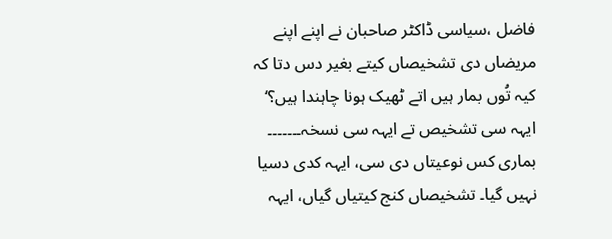فاضل ،سیاسی ڈاکٹر صاحبان نے اپنے اپنے مریضاں دی تشخیصاں کیتے بغیر دس دتا کہ کیہ تُوں بمار ہیں اتے ٹھیک ہونا چاہندا ہیں؟‘
ایہہ سی تشخیص تے ایہہ سی نسخہ۔۔۔۔۔۔۔ بماری کس نوعیتاں دی سی، ایہہ کدی دسیا نہیں گیا۔ تشخیصاں کنج کیتیاں گیاں، ایہہ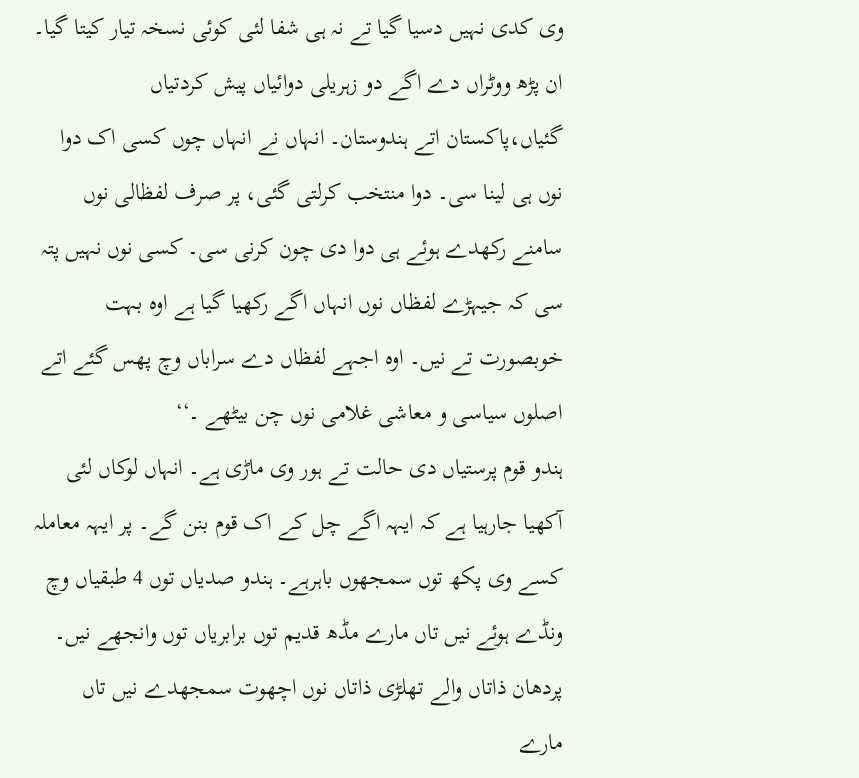وی کدی نہیں دسیا گیا تے نہ ہی شفا لئی کوئی نسخہ تیار کیتا گیا۔ ان پڑھ ووٹراں دے اگے دو زہریلی دوائیاں پیش کردتیاں گئیاں،پاکستان اتے ہندوستان۔ انہاں نے انہاں چوں کسی اک دوا نوں ہی لینا سی۔ دوا منتخب کرلتی گئی، پر صرف لفظالی نوں سامنے رکھدے ہوئے ہی دوا دی چون کرنی سی۔ کسی نوں نہیں پتہ سی کہ جیہڑے لفظاں نوں انہاں اگے رکھیا گیا ہے اوہ بہت خوبصورت تے نیں۔ اوہ اجہے لفظاں دے سراباں وچ پھس گئے اتے اصلوں سیاسی و معاشی غلامی نوں چن بیٹھے ۔‘‘
ہندو قوم پرستیاں دی حالت تے ہور وی ماڑی ہے۔ انہاں لوکاں لئی آکھیا جارہیا ہے کہ ایہہ اگے چل کے اک قوم بنن گے۔ پر ایہہ معاملہ کسے وی پکھ توں سمجھوں باہرہے۔ ہندو صدیاں توں 4 طبقیاں وچ ونڈے ہوئے نیں تاں مارے مڈھ قدیم توں برابریاں توں وانجھے نیں۔ پردھان ذاتاں والے تھلڑی ذاتاں نوں اچھوت سمجھدے نیں تاں مارے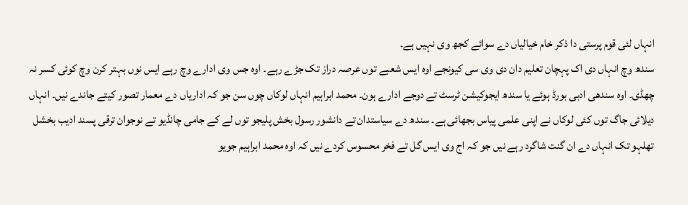انہاں لئی قوم پرستی دا ذکر خام خیالیاں دے سوائے کجھ وی نہیں ہے۔
سندھ وچ انہاں دی اک پہچان تعلیم دان دی وی سی کیونجے اوہ ایس شعبے توں عرصہ دراز تک جڑے رہے۔ اوہ جس وی ادارے وچ رہے ایس نوں بہتر کرن وچ کوئی کسر نہ چھڈی۔ اوہ سندھی ادبی بورڈ ہوئے یا سندھ ایجوکیشن ٹرسٹ تے دوجے ادارے ہون۔ محمد ابراہیم انہاں لوکاں چوں سن جو کہ اداریاں دے معمار تصور کیتے جاندے نیں۔ انہاں دیلائی جاگ توں کئی لوکاں نے اپنی علمی پیاس بجھائی ہے۔ سندھ دے سیاستدان تے دانشور رسول بخش پلیجو توں لے کے جامی چانڈیو تے نوجوان ترقی پسند ادیب بخشل تھلہو تک انہاں دے ان گنت شاگرد رہے نیں جو کہ اج وی ایس گل تے فخر محسوس کردے نیں کہ اوہ محمد ابراہیم جویو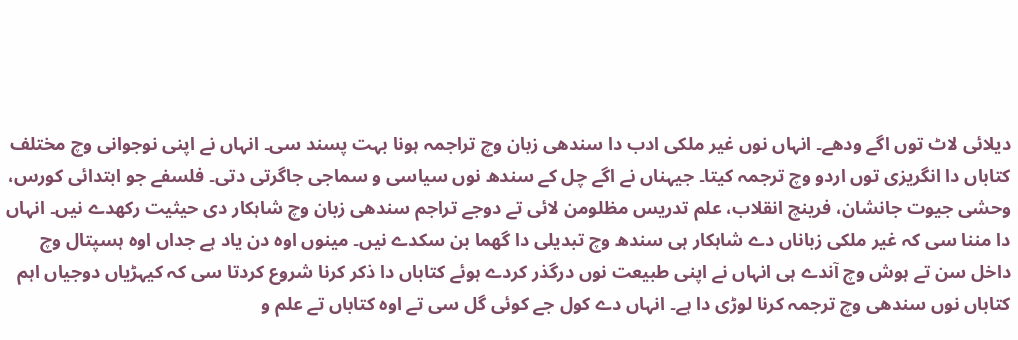دیلائی لاٹ توں اگے ودھے۔ انہاں نوں غیر ملکی ادب دا سندھی زبان وچ تراجمہ ہونا بہت پسند سی۔ انہاں نے اپنی نوجوانی وچ مختلف کتاباں دا انگریزی توں اردو وچ ترجمہ کیتا۔ جیہناں نے اگے چل کے سندھ نوں سیاسی و سماجی جاگرتی دتی۔ فلسفے جو ابتدائی کورس، وحشی جیوت جانشان، فرینچ انقلاب، علم تدریس مظلومن لائی تے دوجے تراجم سندھی زبان وچ شاہکار دی حیثیت رکھدے نیں۔ انہاں دا مننا سی کہ غیر ملکی زباناں دے شاہکار ہی سندھ وچ تبدیلی دا گھما بن سکدے نیں۔ مینوں اوہ دن یاد ہے جداں اوہ ہسپتال وچ داخل سن تے ہوش وچ آندے ہی انہاں نے اپنی طبیعت نوں درگذر کردے ہوئے کتاباں دا ذکر کرنا شروع کردتا سی کہ کیہڑیاں دوجیاں اہم کتاباں نوں سندھی وچ ترجمہ کرنا لوڑی دا ہے۔ انہاں دے کول جے کوئی گل سی تے اوہ کتاباں تے علم و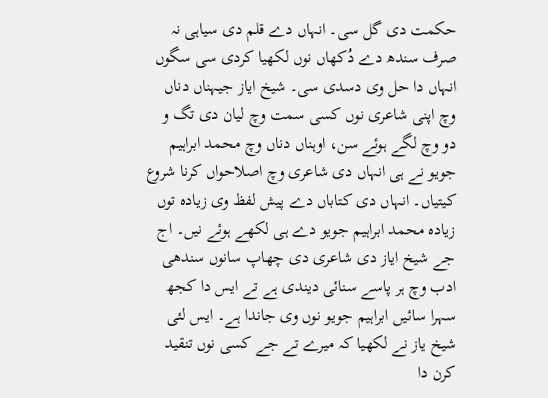حکمت دی گل سی۔ انہاں دے قلم دی سیاہی نہ صرف سندھ دے دُکھاں نوں لکھیا کردی سی سگوں انہاں دا حل وی دسدی سی۔ شیخ ایاز جیہناں دناں وچ اپنی شاعری نوں کسی سمت وچ لیان دی تگ و دو وچ لگے ہوئے سن، اوہناں دناں وچ محمد ابراہیم جویو نے ہی انہاں دی شاعری وچ اصلاحواں کرنا شروع کیتیاں۔ انہاں دی کتاباں دے پیش لفظ وی زیادہ توں زیادہ محمد ابراہیم جویو دے ہی لکھے ہوئے نیں۔ اج جے شیخ ایاز دی شاعری دی چھاپ سانوں سندھی ادب وچ ہر پاسے سنائی دیندی ہے تے ایس دا کجھ سہرا سائیں ابراہیم جویو نوں وی جاندا ہے۔ ایس لئی شیخ یاز نے لکھیا کہ میرے تے جے کسی نوں تنقید کرن دا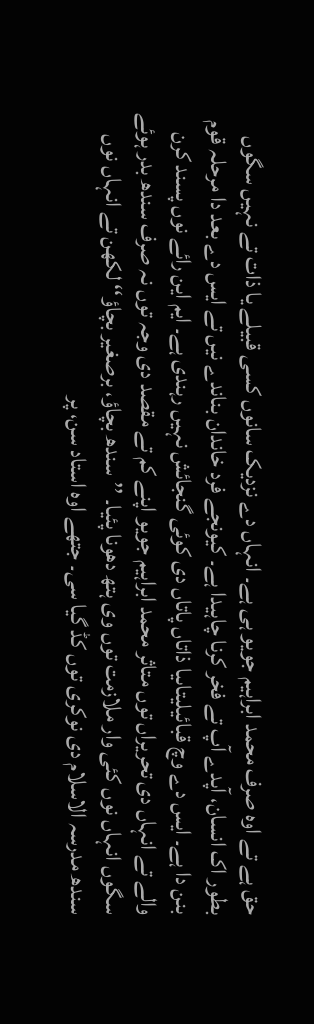حق ہے تے اوہ صرف محمد ابراہیم جویو ہی ہے۔ انہاں دے نزدیک سانوں کسی قبیلے یا ذات تے نہیں سگوں بطور اک انسان، آپدے آپ تے فخر کرنا چاہیدا ہے۔ کیونجے فرد خاندان بناندے نیں تے ایس دے بعد دا مرحلہ قوم بنن دا ہے۔ ایس دے وچ قبائیلیتاںیا ذاتاں پاتاں دی کوئی گنجائش نہیں رہندی ہے۔ ایم این رائے نوں پسند کرن والے تے انہاں دی تحریراں توں متاثر محمد ابراہیم جویو اپنے کم تے مقصد دی وجہ توں نہ صرف سندھ بدر ہوئے سگوں انہاں نوں کئی وار ملازمت توں وی ہتھ دھونا پئیا۔ ’’سندھ بچاؤ، برصغیر بچاؤ‘‘ لکھن تے انہاں نوں سندھ مدرسہ الاسلام دی نوکری توں کڈ گیا سی۔ جتھے اوہ استاد سن، پر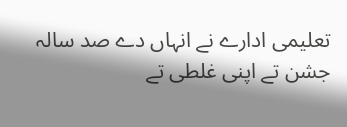تعلیمی ادارے نے انہاں دے صد سالہ جشن تے اپنی غلطی تے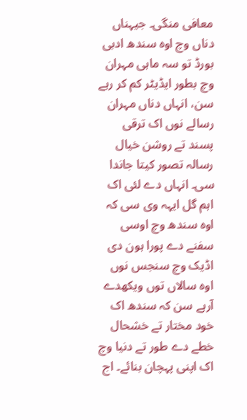معافی منگی۔ جیہناں دناں وچ اوہ سندھ ادبی بورڈ تو سہ ماہی مہران وچ بطور ایڈیٹر کم کر رہے سن، انہاں دناں مہران رسالے نوں اک ترقی پسند تے روشن خیال رسالہ تصور کیتا جاندا سی۔ انہاں دے لئی اک اہم گل ایہہ وی سی کہ اوہ سندھ وچ اوسی سفنے دے پورا ہون دی اڈیک وچ سنجس نوں اوہ سالاں توں ویکھدے آرہے سن کہ سندھ اک خود مختار تے خشحال خطے دے طور تے دنیا وچ اک اپنی پہچان بنائے۔ اج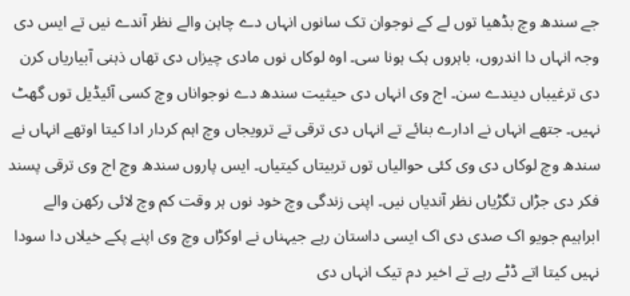جے سندھ وچ بڈھیا توں لے کے نوجوان تک سانوں انہاں دے چاہن والے نظر آندے نیں تے ایس دی وجہ انہاں دا اندروں، باہروں ہک ہونا سی۔ اوہ لوکاں نوں مادی چیزاں دی تھاں ذہنی آبیاریاں کرن دی ترغیباں دیندے سن۔ اج وی انہاں دی حیثیت سندھ دے نوجواناں وچ کسی آئیڈیل توں گھٹ نہیں۔ جتھے انہاں نے ادارے بنائے تے انہاں دی ترقی تے ترویجاں وچ اہم کردار ادا کیتا اوتھے انہاں نے سندھ وچ لوکاں دی وی کئی حوالیاں توں تربیتاں کیتیاں۔ ایس پاروں سندھ وچ اج وی ترقی پسند فکر دی جڑاں تگڑیاں نظر آندیاں نیں۔ اپنی زندگی وچ خود نوں ہر وقت کم وچ لائی رکھن والے ابراہیم جویو اک صدی دی اک ایسی داستان رہے جیہناں نے اوکڑاں وچ وی اپنے پکے خیلاں دا سودا نہیں کیتا اتے ڈٹے رہے تے اخیر دم تیک انہاں دی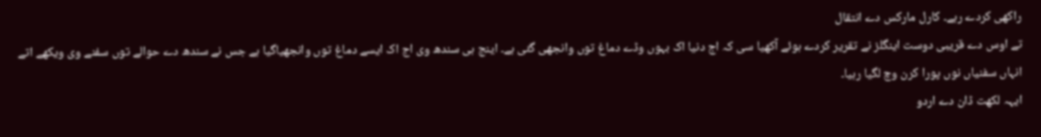راکھی کردے رہے۔ کارل مارکس دے انتقال
تے اوس دے قریبی دوست اینگلز نے تقریر کردے ہوئے آکھیا سی کہ اج دنیا اک بہوں وڈے دماغ توں وانجھی گئی ہے۔ اینج ہی سندھ وی اج اک ایسے دماغ توں وانجھیاگیا ہے جس نے سندھ دے حوالے توں سفنے وی ویکھے اتے انہاں سفنیاں نوں پورا کرن وچ لگیا رہیا۔
ایہہ لکھت ڈان دے اردو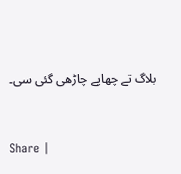بلاگ تے چھاپے چاڑھی گئی سی۔


Share |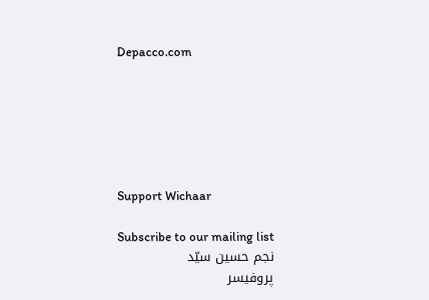Depacco.com






Support Wichaar

Subscribe to our mailing list
نجم حسین سیّد
پروفیسر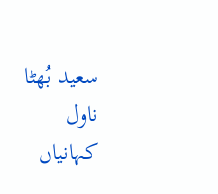سعید بُھٹا
ناول
کہانیاں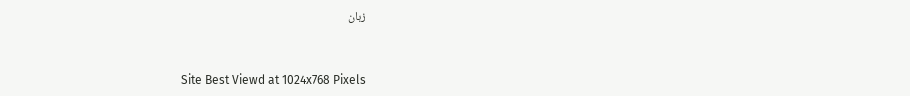زبان



Site Best Viewd at 1024x768 Pixels